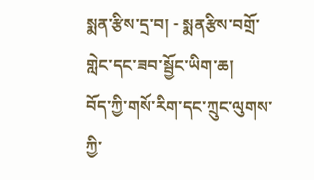སྨན་རྩིས་དྲ་བ། - སྨནརྩིས་བགྲོ་གླེང་དང་ཟབ་སྦྱོང་ཡིག་ཆ།
བོད་ཀྱི་གསོ་རིག་དང་ཀྲུང་ལུགས་ཀྱི་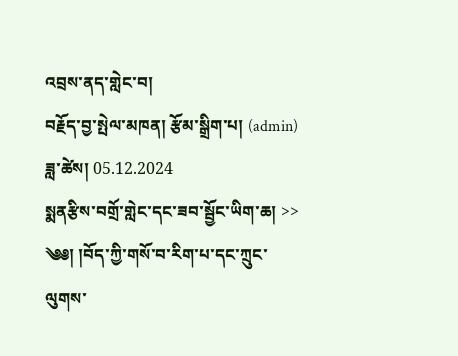འབྲས་ནད་གླེང་བ།
བརྗོད་བྱ་སྤེལ་མཁན། རྩོམ་སྒྲིག་པ། (admin) ཟླ་ཚེས། 05.12.2024
སྨནརྩིས་བགྲོ་གླེང་དང་ཟབ་སྦྱོང་ཡིག་ཆ། >>
༄༅། །བོད་ཀྱི་གསོ་བ་རིག་པ་དང་ཀྲུང་ལུགས་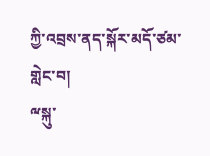ཀྱི་འབྲས་ནད་སྐོར་མདོ་ཙམ་གླེང་བ།
ྋསྐུ་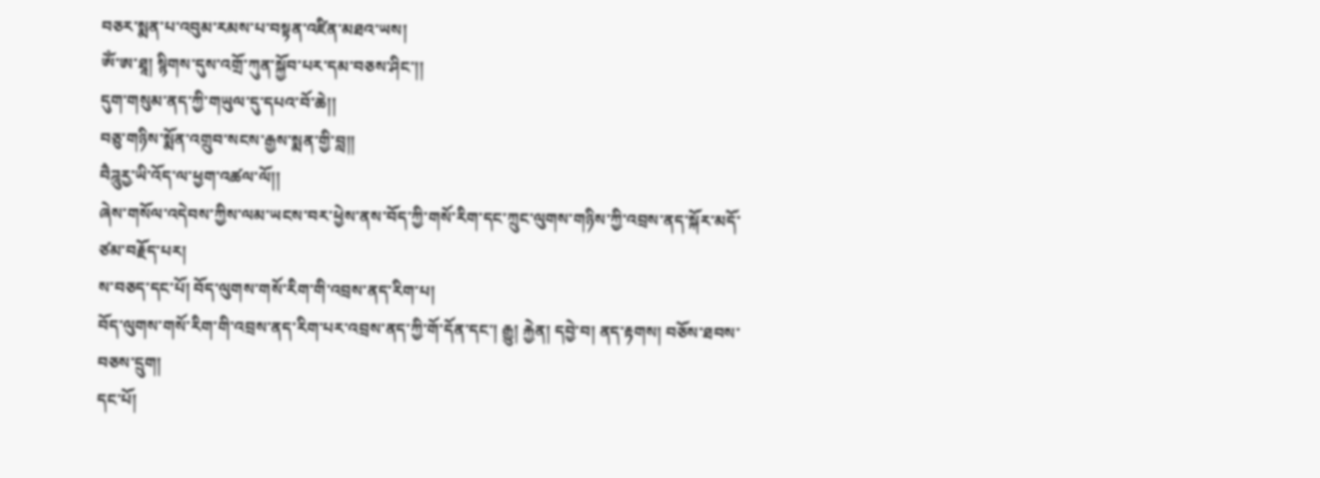བཅར་སྨན་པ་འབུམ་རམས་པ་བསྟན་འཛིན་མཐའ་ཡས།
ཨོཾ་ཨ་ཐཱ། སྙིགས་དུས་འགྲོ་ཀུན་སྐྱོབ་པར་དམ་བཅས་ཤིང་།།
དུག་གསུམ་ནད་ཀྱི་གཡུལ་དུ་དཔའ་བོ་ཆེ།།
བཅུ་གཉིས་སྨོན་འགྲུབ་སངས་རྒྱས་སྨན་གྱི་བླ།།
བཻཌཱུརྱ་ཡི་འོད་ལ་ཕྱག་འཚལ་ལོ།།
ཞེས་གསོལ་འདེབས་ཀྱིས་ལམ་ཡངས་བར་ཕྱེས་ནས་བོད་ཀྱི་གསོ་རིག་དང་ཀྲུང་ལུགས་གཉིས་ཀྱི་འབྲས་ནད་སྐོར་མདོ་ཙམ་བརྗོད་པར།
ས་བཅད་དང་པོ། བོད་ལུགས་གསོ་རིག་གི་འབྲས་ནད་རིག་པ།
བོད་ལུགས་གསོ་རིག་གི་འབྲས་ནད་རིག་པར་འབྲས་ནད་ཀྱི་གོ་དོན་དང་། རྒྱུ། རྐྱེན། དབྱེ་བ། ནད་རྟགས། བཅོས་ཐབས་བཅས་དྲུག།
དང་པོ།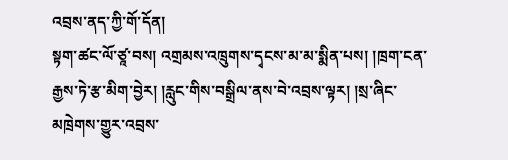འབྲས་ནད་ཀྱི་གོ་དོན།
སྟག་ཚང་ལོ་ཙཱ་བས། འགྲམས་འཁྲུགས་དྭངས་མ་མ་སྨིན་པས། །ཁྲག་ངན་རྒྱས་ཏེ་རྩ་མིག་བྱེར། །རླུང་གིས་བསྒྲིལ་ནས་བེ་འབྲས་ལྟར། །སྲ་ཞིང་མཁྲེགས་གྱུར་འབྲས་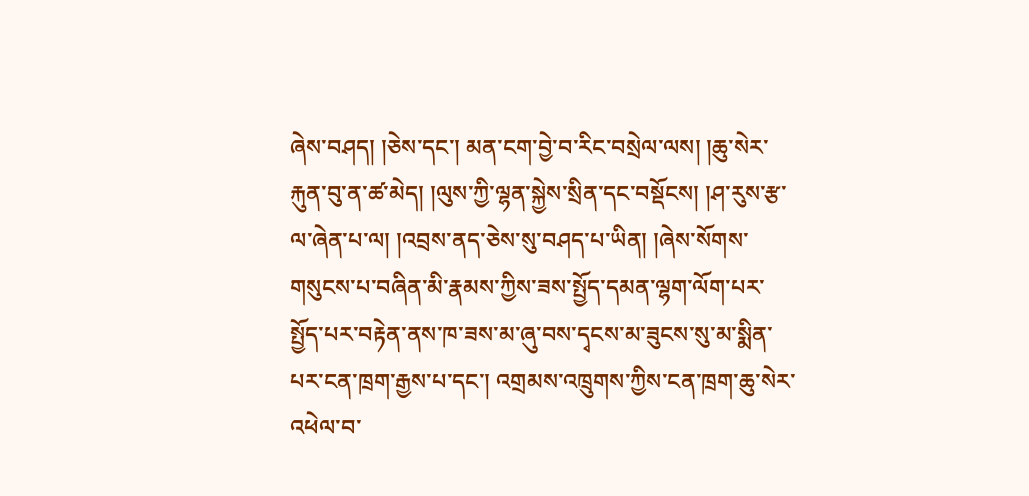ཞེས་བཤད། །ཅེས་དང་། མན་ངག་བྱེ་བ་རིང་བསྲེལ་ལས། །ཆུ་སེར་རྐུན་བུ་ན་ཚ་མེད། །ལུས་ཀྱི་ལྷན་སྐྱེས་སྲིན་དང་བསྡོངས། །ཤ་རུས་རྩ་ལ་ཞེན་པ་ལ། །འབྲས་ནད་ཅེས་སུ་བཤད་པ་ཡིན། །ཞེས་སོགས་གསུངས་པ་བཞིན་མི་རྣམས་ཀྱིས་ཟས་སྤྱོད་དམན་ལྷག་ལོག་པར་སྤྱོད་པར་བརྟེན་ནས་ཁ་ཟས་མ་ཞུ་བས་དྭངས་མ་ཟུངས་སུ་མ་སྨིན་པར་ངན་ཁྲག་རྒྱས་པ་དང་། འགྲམས་འཁྲུགས་ཀྱིས་ངན་ཁྲག་ཆུ་སེར་འཕེལ་བ་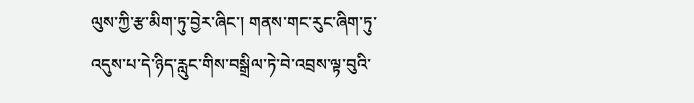ལུས་ཀྱི་རྩ་མིག་ཏུ་བྱེར་ཞིང་། གནས་གང་རུང་ཞིག་ཏུ་འདུས་པ་དེ་ཉིད་རླུང་གིས་བསྒྲིལ་ཏེ་བེ་འབྲས་ལྟ་བུའི་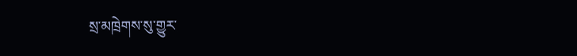སྲ་མཁྲེགས་སུ་གྱུར་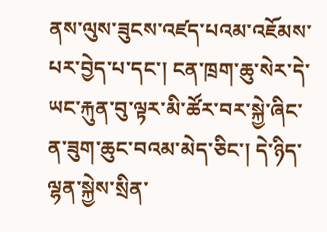ནས་ལུས་ཟུངས་འཛད་པའམ་འཇོམས་པར་བྱེད་པ་དང་། ངན་ཁྲག་ཆུ་སེར་དེ་ཡང་རྐུན་བུ་ལྟར་མི་ཚོར་བར་སྐྱེ་ཞིང་ན་ཟུག་ཆུང་བའམ་མེད་ཅིང་། དེ་ཉིད་ལྷན་སྐྱེས་སྲིན་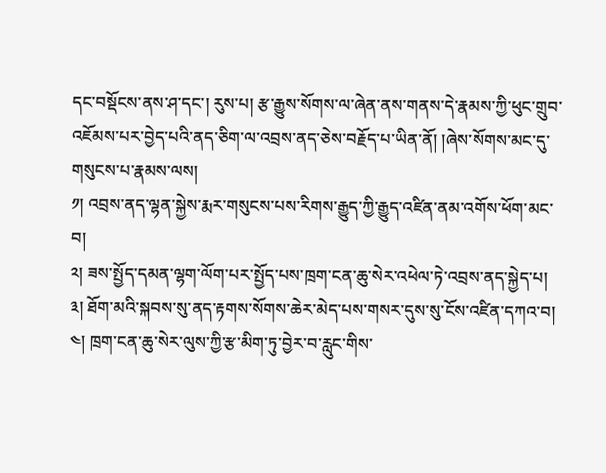དང་བསྡོངས་ནས་ཤ་དང་། རུས་པ། རྩ་རྒྱུས་སོགས་ལ་ཞེན་ནས་གནས་དེ་རྣམས་ཀྱི་ཕུང་གྲུབ་འཇོམས་པར་བྱེད་པའི་ནད་ཅིག་ལ་འབྲས་ནད་ཅེས་བརྗོད་པ་ཡིན་ནོ། །ཞེས་སོགས་མང་དུ་གསུངས་པ་རྣམས་ལས།
༡། འབྲས་ནད་ལྷན་སྐྱེས་རྨར་གསུངས་པས་རིགས་རྒྱུད་ཀྱི་རྒྱུད་འཛིན་ནམ་འགོས་ཕོག་མང་བ།
༢། ཟས་སྤྱོད་དམན་ལྷག་ལོག་པར་སྤྱོད་པས་ཁྲག་ངན་ཆུ་སེར་འཕེལ་ཏེ་འབྲས་ནད་སྐྱེད་པ།
༣། ཐོག་མའི་སྐབས་སུ་ནད་རྟགས་སོགས་ཆེར་མེད་པས་གསར་དུས་སུ་ངོས་འཛིན་དཀའ་བ།
༤། ཁྲག་ངན་ཆུ་སེར་ལུས་ཀྱི་རྩ་མིག་ཏུ་བྱེར་བ་རླུང་གིས་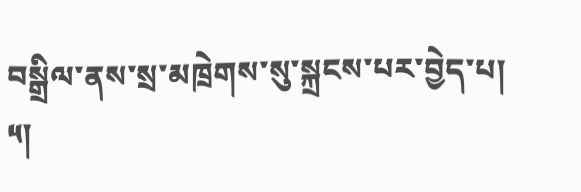བསྒྲིལ་ནས་སྲ་མཁྲེགས་སུ་སྐྲངས་པར་བྱེད་པ།
༥།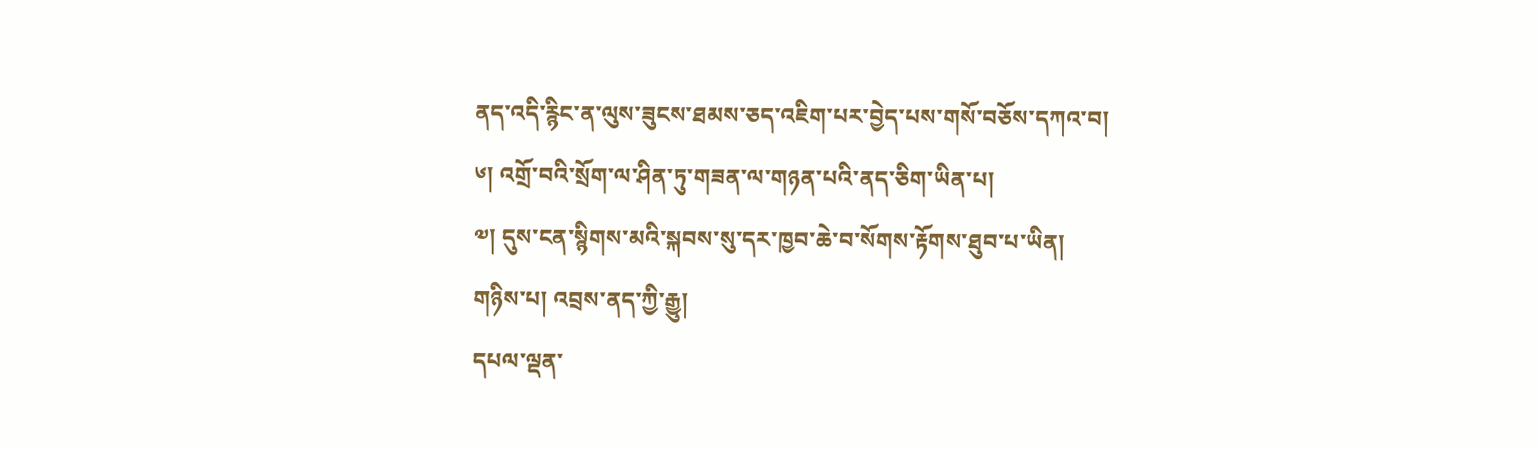ནད་འདི་རྙིང་ན་ལུས་ཟུངས་ཐམས་ཅད་འཇིག་པར་བྱེད་པས་གསོ་བཅོས་དཀའ་བ།
༦། འགྲོ་བའི་སྲོག་ལ་ཤིན་ཏུ་གཟན་ལ་གཉན་པའི་ནད་ཅིག་ཡིན་པ།
༧། དུས་ངན་སྙིགས་མའི་སྐབས་སུ་དར་ཁྱབ་ཆེ་བ་སོགས་རྟོགས་ཐུབ་པ་ཡིན།
གཉིས་པ། འབྲས་ནད་ཀྱི་རྒྱུ།
དཔལ་ལྡན་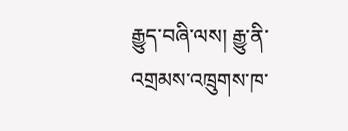རྒྱུད་བཞི་ལས། རྒྱུ་ནི་འགྲམས་འཁྲུགས་ཁ་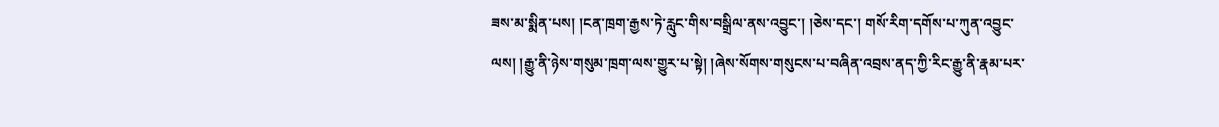ཟས་མ་སྨིན་པས། །ངན་ཁྲག་རྒྱས་ཏེ་རླུང་གིས་བསྒྲིལ་ནས་འབྱུང་། །ཅེས་དང་། གསོ་རིག་དགོས་པ་ཀུན་འབྱུང་ལས། །རྒྱུ་ནི་ཉེས་གསུམ་ཁྲག་ལས་གྱུར་པ་སྟེ། །ཞེས་སོགས་གསུངས་པ་བཞིན་འབྲས་ནད་ཀྱི་རིང་རྒྱུ་ནི་རྣམ་པར་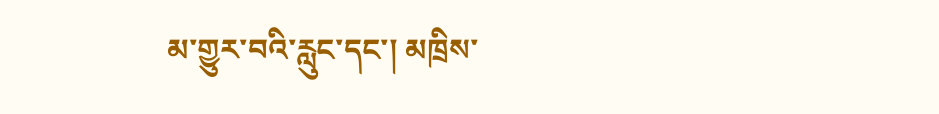མ་གྱུར་བའི་རླུང་དང་། མཁྲིས་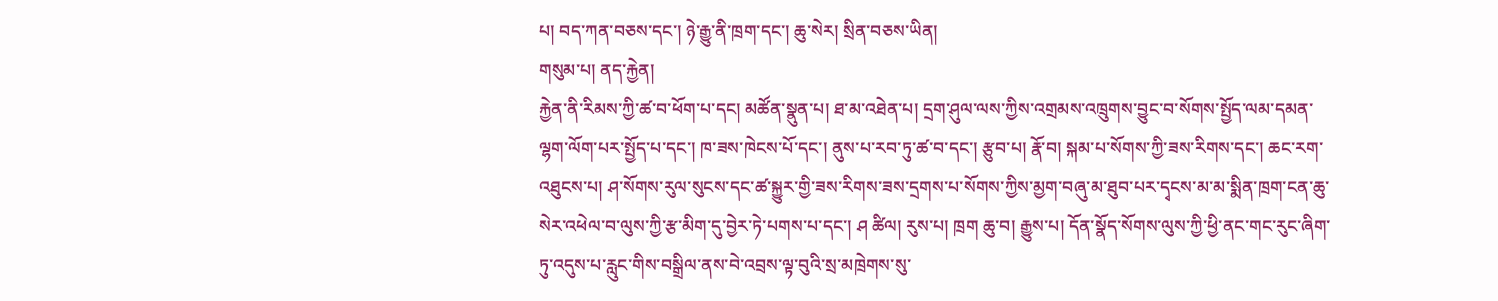པ། བད་ཀན་བཅས་དང་། ཉེ་རྒྱུ་ནི་ཁྲག་དང་། ཆུ་སེར། སྲིན་བཅས་ཡིན།
གསུམ་པ། ནད་རྐྱེན།
རྐྱེན་ནི་རིམས་ཀྱི་ཚ་བ་ཕོག་པ་དང། མཚོན་སྣུན་པ། ཐ་མ་འཐེན་པ། དྲག་ཤུལ་ལས་ཀྱིས་འགྲམས་འཁྲུགས་བྱུང་བ་སོགས་སྤྱོད་ལམ་དམན་ལྷག་ལོག་པར་སྤྱོད་པ་དང་། ཁ་ཟས་ཁེངས་པོ་དང་། ནུས་པ་རབ་ཏུ་ཚ་བ་དང་། རྩུབ་པ། རྣོ་བ། སྐམ་པ་སོགས་ཀྱི་ཟས་རིགས་དང་། ཆང་རག་འཐུངས་པ། ཤ་སོགས་རུལ་སུངས་དང་ཚ་སྐྱུར་གྱི་ཟས་རིགས་ཟས་དྲགས་པ་སོགས་ཀྱིས་མྱག་བཞུ་མ་ཐུབ་པར་དྭངས་མ་མ་སྨིན་ཁྲག་ངན་ཆུ་སེར་འཕེལ་བ་ལུས་ཀྱི་རྩ་མིག་དུ་བྱེར་ཏེ་པགས་པ་དང་། ཤ ཚིལ། རུས་པ། ཁྲག ཆུ་བ། རྒྱུས་པ། དོན་སྣོད་སོགས་ལུས་ཀྱི་ཕྱི་ནང་གང་རུང་ཞིག་ཏུ་འདུས་པ་རླུང་གིས་བསྒྲིལ་ནས་བེ་འབྲས་ལྟ་བུའི་སྲ་མཁྲེགས་སུ་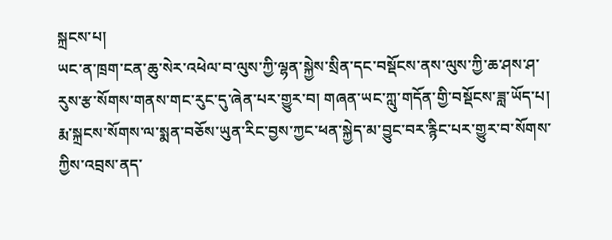སྐྲངས་པ།
ཡང་ན་ཁྲག་ངན་ཆུ་སེར་འཕེལ་བ་ལུས་ཀྱི་ལྷན་སྐྱེས་སྲིན་དང་བསྡོངས་ནས་ལུས་ཀྱི་ཆ་ཤས་ཤ་རུས་རྩ་སོགས་གནས་གང་རུང་དུ་ཞེན་པར་གྱུར་བ། གཞན་ཡང་ཀླུ་གདོན་གྱི་བསྡོངས་ཟླ་ཡོད་པ། རྨ་སྐྲངས་སོགས་ལ་སྨན་བཅོས་ཡུན་རིང་བྱས་ཀྱང་ཕན་སྐྱེད་མ་བྱུང་བར་རྙིང་པར་གྱུར་བ་སོགས་ཀྱིས་འབྲས་ནད་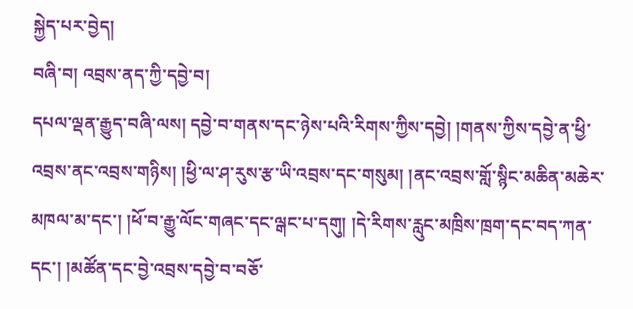སྐྱེད་པར་བྱེད།
བཞི་བ། འབྲས་ནད་ཀྱི་དབྱེ་བ།
དཔལ་ལྡན་རྒྱུད་བཞི་ལས། དབྱེ་བ་གནས་དང་ཉེས་པའི་རིགས་ཀྱིས་དབྱེ། །གནས་ཀྱིས་དབྱེ་ན་ཕྱི་འབྲས་ནང་འབྲས་གཉིས། །ཕྱི་ལ་ཤ་རུས་རྩ་ཡི་འབྲས་དང་གསུམ། །ནང་འབྲས་གློ་སྙིང་མཆིན་མཆེར་མཁལ་མ་དང་། །ཕོ་བ་རྒྱུ་ལོང་གཞང་དང་ལྒང་པ་དགུ། །དེ་རིགས་རླུང་མཁྲིས་ཁྲག་དང་བད་ཀན་དང་། །མཚོན་དང་བྱེ་འབྲས་དབྱེ་བ་བཅོ་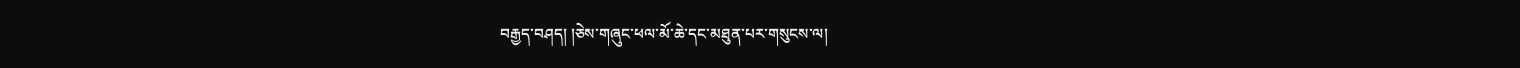བརྒྱད་བཤད། །ཅེས་གཞུང་ཕལ་མོ་ཆེ་དང་མཐུན་པར་གསུངས་ལ།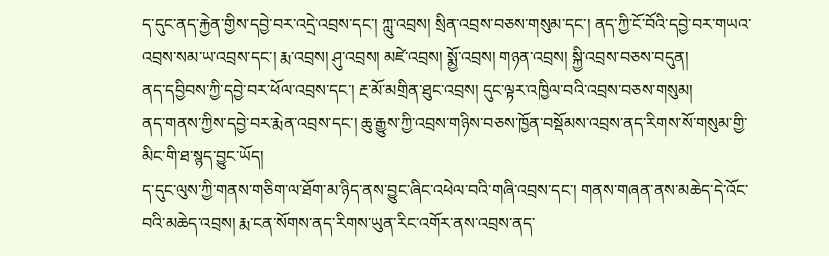ད་དུང་ནད་རྐྱེན་གྱིས་དབྱེ་བར་འདྲེ་འབྲས་དང་། ཀླུ་འབྲས། སྲིན་འབྲས་བཅས་གསུམ་དང་། ནད་ཀྱི་ངོ་བོའི་དབྱེ་བར་གཡའ་འབྲས་སམ་ཡ་འབྲས་དང་། རྨ་འབྲས། ཤུ་འབྲས། མཛེ་འབྲས། སྨྱོ་འབྲས། གཉན་འབྲས། སྐྱི་འབྲས་བཅས་བདུན།
ནད་དབྱིབས་ཀྱི་དབྱེ་བར་ཕོལ་འབྲས་དང་། རྔ་མོ་མགྲིན་ཐུང་འབྲས། དུང་ལྟར་འཁྱིལ་བའི་འབྲས་བཅས་གསུམ།
ནད་གནས་ཀྱིས་དབྱེ་བར་རྨེན་འབྲས་དང་། ཆུ་རྒྱུས་ཀྱི་འབྲས་གཉིས་བཅས་ཁྱོན་བསྡོམས་འབྲས་ནད་རིགས་སོ་གསུམ་གྱི་མིང་གི་ཐ་སྙད་བྱུང་ཡོད།
ད་དུང་ལུས་ཀྱི་གནས་གཅིག་ལ་ཐོག་མ་ཉིད་ནས་བྱུང་ཞིང་འཕེལ་བའི་གཞི་འབྲས་དང་། གནས་གཞན་ནས་མཆེད་དེ་འོང་བའི་མཆེད་འབྲས། རྨ་ངན་སོགས་ནད་རིགས་ཡུན་རིང་འགོར་ནས་འབྲས་ནད་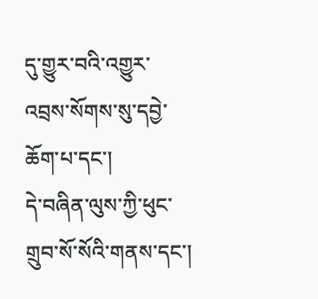དུ་གྱུར་བའི་འགྱུར་འབྲས་སོགས་སུ་དབྱེ་ཆོག་པ་དང་།
དེ་བཞིན་ལུས་ཀྱི་ཕུང་གྲུབ་སོ་སོའི་གནས་དང་།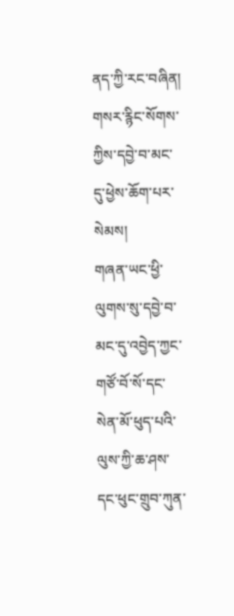ནད་ཀྱི་རང་བཞིན། གསར་རྙིང་སོགས་ཀྱིས་དབྱེ་བ་མང་དུ་ཕྱེས་ཆོག་པར་སེམས།
གཞན་ཡང་ཕྱི་ལུགས་སུ་དབྱེ་བ་མང་དུ་འབྱེད་ཀྱང་གཙོ་བོ་སོ་དང་སེན་མོ་ཕུད་པའི་ལུས་ཀྱི་ཆ་ཤས་དང་ཕུང་གྲུབ་ཀུན་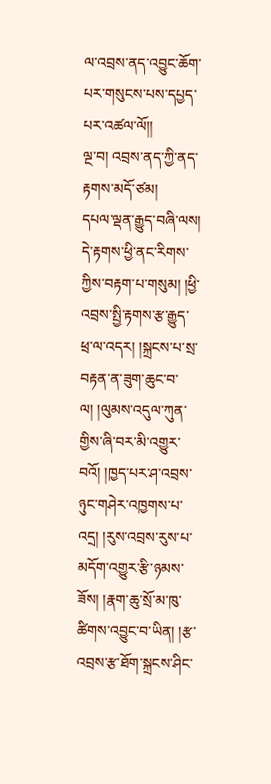ལ་འབྲས་ནད་འབྱུང་ཆོག་པར་གསུངས་པས་དཔྱད་པར་འཚལ་ལོ།།
ལྔ་བ། འབྲས་ནད་ཀྱི་ནད་རྟགས་མདོ་ཙམ།
དཔལ་ལྡན་རྒྱུད་བཞི་ལས། དེ་རྟགས་ཕྱི་ནང་རིགས་ཀྱིས་བརྟག་པ་གསུམ། །ཕྱི་འབྲས་སྤྱི་རྟགས་རྩ་རྒྱུད་ཕྲ་ལ་འདར། །སྐྲངས་པ་སྲ་བརྟན་ན་ཟུག་ཆུང་བ་ལ། །ལུམས་འདུལ་ཀུན་གྱིས་ཞི་བར་མི་འགྱུར་བའོ། །ཁྱད་པར་ཤ་འབྲས་ཉུང་གཤེར་འཁྱགས་པ་འདྲ། །རུས་འབྲས་རུས་པ་མདོག་འགྱུར་རྩི་ཉམས་ཟོས། །རྣག་ཆུ་སྲོ་མ་ཁུ་ཚིགས་འབྱུང་བ་ཡིན། །རྩ་འབྲས་རྩ་ཐོག་སྐྲངས་ཤིང་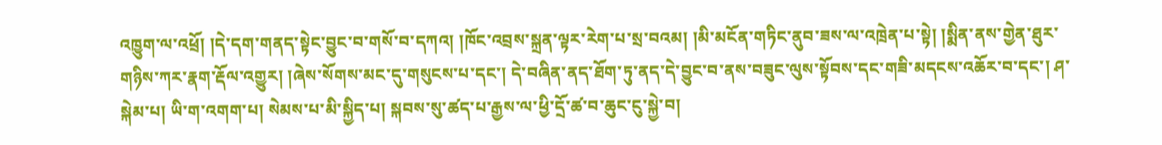འཁྱུག་ལ་འཕྲོ། །དེ་དག་གནད་སྟེང་བྱུང་བ་གསོ་བ་དཀའ། །ཁོང་འབྲས་སྐྲན་ལྟར་རེག་པ་སྲ་བའམ། །མི་མངོན་གཏིང་ནུབ་ཟས་ལ་འཁྲེན་པ་སྟེ། །སྨིན་ནས་གྱེན་ཐུར་གཉིས་ཀར་རྣག་རྡོལ་འགྱུར། །ཞེས་སོགས་མང་དུ་གསུངས་པ་དང་། དེ་བཞིན་ནད་ཐོག་ཏུ་ནད་དེ་བྱུང་བ་ནས་བཟུང་ལུས་སྟོབས་དང་གཟི་མདངས་འཆོར་བ་དང་། ཤ་སྐེམ་པ། ཡི་ག་འགག་པ། སེམས་པ་མི་སྐྱིད་པ། སྐབས་སུ་ཚད་པ་རྒྱས་ལ་ཕྱི་དྲོ་ཚ་བ་ཆུང་ངུ་སྐྱེ་བ།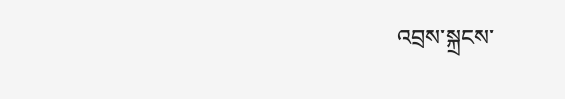འབྲས་སྐྲངས་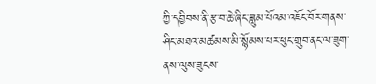ཀྱི་དབྱིབས་ནི་རྩ་བ་ཆེ་ཞིང་ཟླུམ་པོའམ་འཇོང་བོར་གནས་ཤིང་མཐའ་མཚམས་མི་སྙོམས་པར་ཕུང་གྲུབ་ནང་ལ་ཟུག་ནས་ལུས་ཟུངས་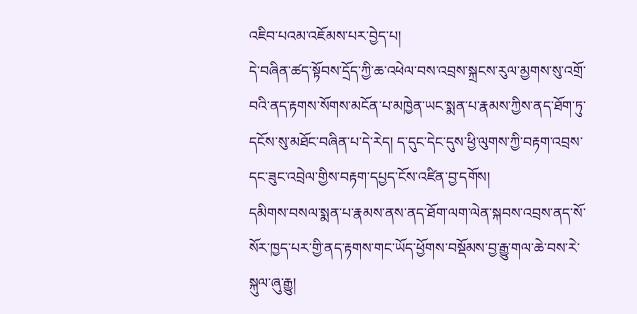འཇིབ་པའམ་འཇོམས་པར་བྱེད་པ།
དེ་བཞིན་ཚད་སྟོབས་དྲོད་ཀྱི་ཆ་འཕེལ་བས་འབྲས་སྐྲངས་རུལ་མྱགས་སུ་འགྲོ་བའི་ནད་རྟགས་སོགས་མངོན་པ་མཁྱེན་ཡང་སྨན་པ་རྣམས་ཀྱིས་ནད་ཐོག་ཏུ་དངོས་སུ་མཐོང་བཞིན་པ་དེ་རེད། ད་དུང་དེང་དུས་ཕྱི་ལུགས་ཀྱི་བརྟག་འབྲས་དང་ཟུང་འབྲེལ་གྱིས་བརྟག་དཔྱད་ངོས་འཛིན་བྱ་དགོས།
དམིགས་བསལ་སྨན་པ་རྣམས་ནས་ནད་ཐོག་ལག་ལེན་སྐབས་འབྲས་ནད་སོ་སོར་ཁྱད་པར་གྱི་ནད་རྟགས་གང་ཡོད་ཕྱོགས་བསྡོམས་བྱ་རྒྱུ་གལ་ཆེ་བས་རེ་སྐུལ་ཞུ་རྒྱུ།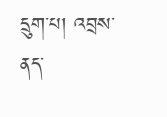དྲུག་པ། འབྲས་ནད་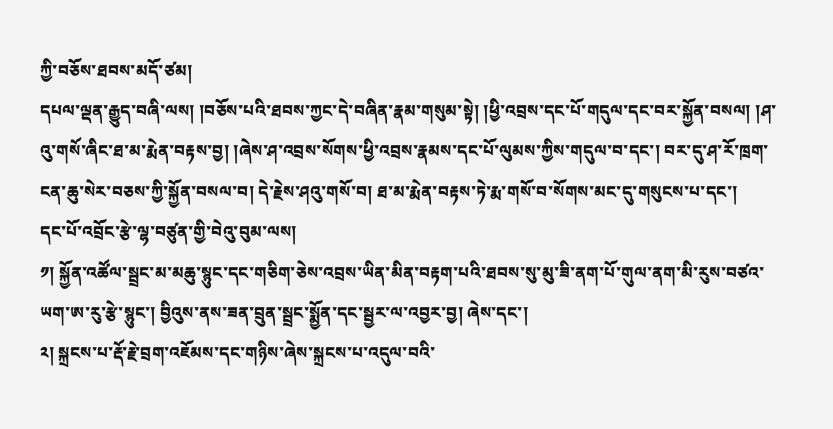ཀྱི་བཅོས་ཐབས་མདོ་ཙམ།
དཔལ་ལྡན་རྒྱུད་བཞི་ལས། །བཅོས་པའི་ཐབས་ཀྱང་དེ་བཞིན་རྣམ་གསུམ་སྟེ། །ཕྱི་འབྲས་དང་པོ་གདུལ་དང་བར་སྐྱོན་བསལ། །ཤ་འུ་གསོ་ཞིང་ཐ་མ་རྨེན་བརྟས་བྱ། །ཞེས་ཤ་འབྲས་སོགས་ཕྱི་འབྲས་རྣམས་དང་པོ་ལུམས་ཀྱིས་གདུལ་བ་དང་། བར་དུ་ཤ་རོ་ཁྲག་ངན་ཆུ་སེར་བཅས་ཀྱི་སྐྱོན་བསལ་བ། དེ་རྗེས་ཤའུ་གསོ་བ། ཐ་མ་རྨེན་བརྟས་ཏེ་རྨ་གསོ་བ་སོགས་མང་དུ་གསུངས་པ་དང་།
དང་པོ་འབྲོང་རྩེ་ལྷ་བཙུན་གྱི་བེའུ་བུམ་ལས།
༡། སྐྱོན་འཚོལ་སྦྲང་མ་མཆུ་སྙུང་དང་གཅིག་ཅེས་འབྲས་ཡིན་མིན་བརྟག་པའི་ཐབས་སུ་མུ་ཟི་ནག་པོ་གུལ་ནག་མི་རུས་བཙའ་ཡག་ཨ་རུ་རྩེ་སྙུང་། བྱིའུས་ནས་ཟན་བྲུན་སྦྲང་སྨྱོན་དང་སྦྱར་ལ་འབྱར་བྱ། ཞེས་དང་།
༢། སྐྲངས་པ་རྡོ་རྗེ་བྲག་འཇོམས་དང་གཉིས་ཞེས་སྐྲངས་པ་འདུལ་བའི་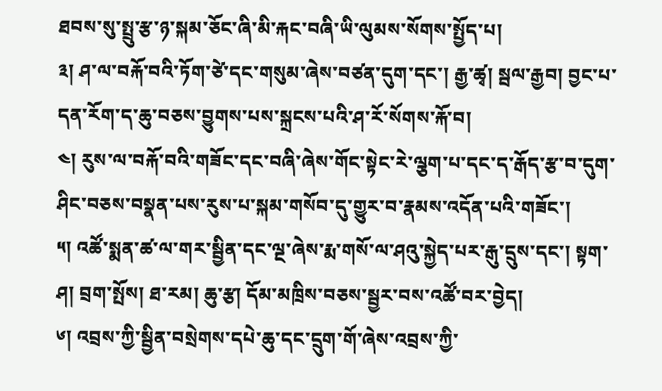ཐབས་སུ་སྤྲུ་རྩ་ཉ་སྐམ་ཅོང་ཞི་མི་རྐང་བཞི་ཡི་ལུམས་སོགས་སྤྱོད་པ།
༣། ཤ་ལ་བརྐོ་བའི་ཏོག་ཙེ་དང་གསུམ་ཞེས་བཙན་དུག་དང་། རྒྱ་ཚྭ། སྦལ་རྒྱབ། བྱང་པ་དན་རོག་ད་ཆུ་བཅས་བྱུགས་པས་སྐྲངས་པའི་ཤ་རོ་སོགས་རྐོ་བ།
༤། རུས་ལ་བརྐོ་བའི་གཟོང་དང་བཞི་ཞེས་གོང་སྟེང་རེ་ལྕག་པ་དང་ད་རྒོད་རྩ་བ་དུག་ཤིང་བཅས་བསྣན་པས་རུས་པ་སྐམ་གསོབ་དུ་གྱུར་བ་རྣམས་འདོན་པའི་གཟོང་།
༥། འཚོ་སྨན་ཚ་ལ་གར་སྦྱིན་དང་ལྔ་ཞེས་རྨ་གསོ་ལ་ཤའུ་སྐྱེད་པར་རྒུ་དྲུས་དང་། སྟག་ཤ། བྲག་སྤོས། ཐ་རམ། ཆུ་རྩ། དོམ་མཁྲིས་བཅས་སྦྱར་བས་འཚོ་བར་བྱེད།
༦། འབྲས་ཀྱི་སྦྱིན་བསྲེགས་དཔེ་ཆུ་དང་དྲུག་གོ་ཞེས་འབྲས་ཀྱི་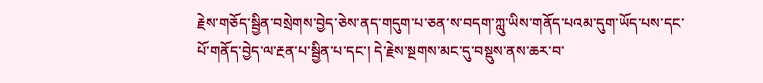རྗེས་གཅོད་སྦྱིན་བསྲེགས་བྱེད་ཅེས་ནད་གདུག་པ་ཅན་ས་བདག་ཀླུ་ཡིས་གནོད་པའམ་དུག་ཡོད་པས་དང་པོ་གནོད་བྱེད་ལ་རྔན་པ་སྦྱིན་པ་དང་། དེ་རྗེས་སྔགས་མང་དུ་བསྡུས་ནས་ཆར་བ་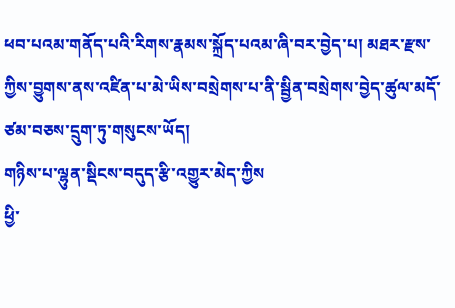ཕབ་པའམ་གནོད་པའི་རིགས་རྣམས་སྐྲོད་པའམ་ཞི་བར་བྱེད་པ། མཐར་རྫས་ཀྱིས་བྱུགས་ནས་འཛིན་པ་མེ་ཡིས་བསྲེགས་པ་ནི་སྦྱིན་བསྲེགས་བྱེད་ཚུལ་མདོ་ཙམ་བཅས་དྲུག་ཏུ་གསུངས་ཡོད།
གཉིས་པ་ལྷུན་སྡིངས་བདུད་རྩི་འགྱུར་མེད་ཀྱིས
ཕྱི་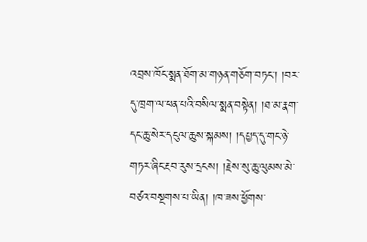འབྲས་ཁོང་སྨན་ཐོག་མ་གཉན་གཅོག་བཏང་། །བར་དུ་ཁྲག་ལ་ཕན་པའི་བསིལ་སྨན་བསྟེན། །ཐ་མ་རྣག་དང་ཆུ་སེར་དངུལ་ཆུས་སྐམས། །དཔྱད་དུ་གང་ཉེ་གཏར་ཞིང་རྔབ་རུས་དྲངས། །རྗེས་སུ་ཆུ་ལུམས་མེ་བཙའ་བསྔགས་པ་ཡིན། །ཁ་ཟས་ཕྱོགས་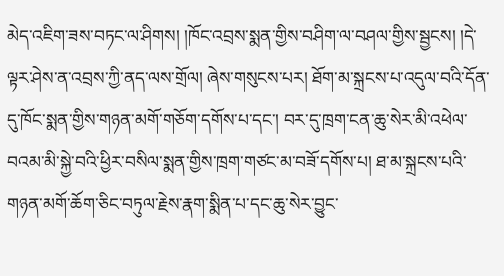མེད་འཇིག་ཟས་བཏང་ལ་ཤིགས། །ཁོང་འབྲས་སྨན་གྱིས་བཤིག་ལ་བཤལ་གྱིས་སྦྱངས། །དེ་ལྟར་ཤེས་ན་འབྲས་ཀྱི་ནད་ལས་གྲོལ། ཞེས་གསུངས་པར། ཐོག་མ་སྐྲངས་པ་འདུལ་བའི་དོན་དུ་ཁོང་སྨན་གྱིས་གཉན་མགོ་གཅོག་དགོས་པ་དང་། བར་དུ་ཁྲག་ངན་ཆུ་སེར་མི་འཕེལ་བའམ་མི་སྐྱེ་བའི་ཕྱིར་བསིལ་སྨན་གྱིས་ཁྲག་གཙང་མ་བཟོ་དགོས་པ། ཐ་མ་སྐྲངས་པའི་གཉན་མགོ་ཆོག་ཅིང་བཏུལ་རྗེས་རྣག་སྨིན་པ་དང་ཆུ་སེར་བྱུང་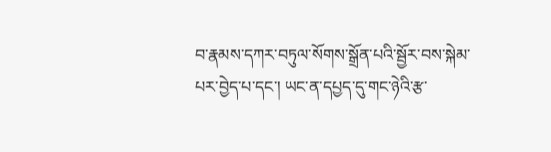བ་རྣམས་དཀར་བཏུལ་སོགས་སྒྲོན་པའི་སྦྱོར་བས་སྐེམ་པར་བྱེད་པ་དང་། ཡང་ན་དཔྱད་དུ་གང་ཉེའི་རྩ་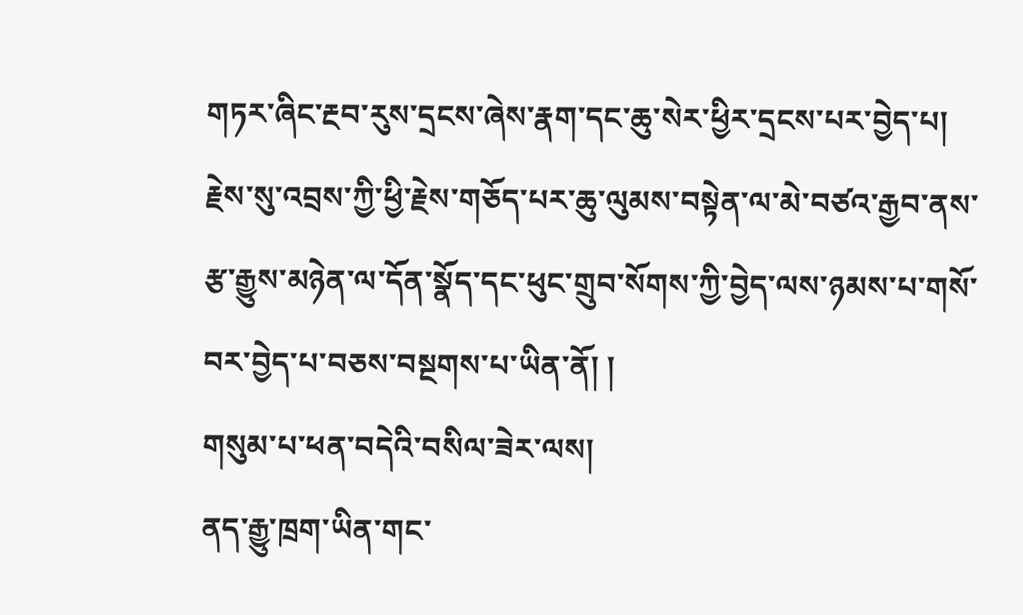གཏར་ཞིང་རྔབ་རུས་དྲངས་ཞེས་རྣག་དང་ཆུ་སེར་ཕྱིར་དྲངས་པར་བྱེད་པ། རྗེས་སུ་འབྲས་ཀྱི་ཕྱི་རྗེས་གཅོད་པར་ཆུ་ལུམས་བསྟེན་ལ་མེ་བཙའ་རྒྱབ་ནས་རྩ་རྒྱུས་མཉེན་ལ་དོན་སྣོད་དང་ཕུང་གྲུབ་སོགས་ཀྱི་བྱེད་ལས་ཉམས་པ་གསོ་བར་བྱེད་པ་བཅས་བསྔགས་པ་ཡིན་ནོ། །
གསུམ་པ་ཕན་བདེའི་བསིལ་ཟེར་ལས།
ནད་རྒྱུ་ཁྲག་ཡིན་གང་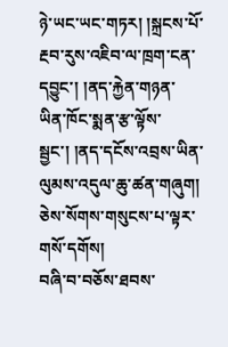ཉེ་ཡང་ཡང་གཏར། །སྐྲངས་པོ་རྔབ་རུས་འཇིབ་ལ་ཁྲག་ངན་དབྱུང་། །ནད་རྐྱེན་གཉན་ཡིན་ཁོང་སྨན་རྩ་ལྟོས་སྦྱང་། །ནད་དངོས་འབྲས་ཡིན་ལུམས་འདུལ་ཆུ་ཚན་གཞུག། ཅེས་སོགས་གསུངས་པ་ལྟར་གསོ་དགོས།
བཞི་བ་བཅོས་ཐབས་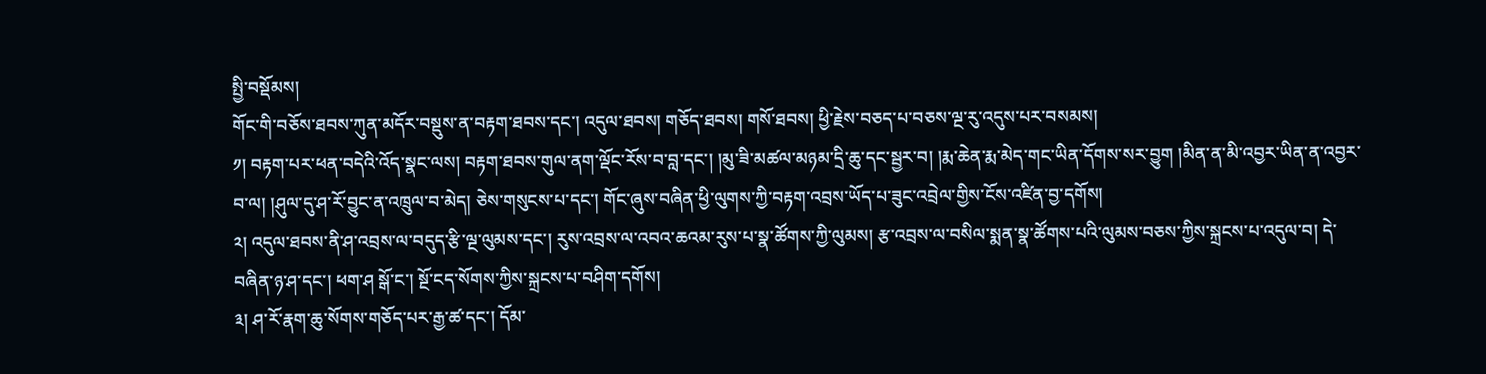སྤྱི་བསྡོམས།
གོང་གི་བཅོས་ཐབས་ཀུན་མདོར་བསྡུས་ན་བརྟག་ཐབས་དང་། འདུལ་ཐབས། གཅོད་ཐབས། གསོ་ཐབས། ཕྱི་རྗེས་བཅད་པ་བཅས་ལྔ་རུ་འདུས་པར་བསམས།
༡། བརྟག་པར་ཕན་བདེའི་འོད་སྣང་ལས། བརྟག་ཐབས་གུལ་ནག་ལྡོང་རོས་བ་བླ་དང་། །མུ་ཟི་མཚལ་མཉམ་དྲི་ཆུ་དང་སྦྱར་བ། །རྨ་ཆེན་རྨ་མེད་གང་ཡིན་དོགས་སར་བྱུག །མིན་ན་མི་འབྱར་ཡིན་ན་འབྱར་བ་ལ། །ཤུལ་དུ་ཤ་རོ་བྱུང་ན་འཁྲུལ་བ་མེད། ཅེས་གསུངས་པ་དང་། གོང་ཞུས་བཞིན་ཕྱི་ལུགས་ཀྱི་བརྟག་འབྲས་ཡོད་པ་ཟུང་འབྲེལ་གྱིས་ངོས་འཛིན་བྱ་དགོས།
༢། འདུལ་ཐབས་ནི་ཤ་འབྲས་ལ་བདུད་རྩི་ལྔ་ལུམས་དང་། རུས་འབྲས་ལ་འབའ་ཆའམ་རུས་པ་སྣ་ཚོགས་ཀྱི་ལུམས། རྩ་འབྲས་ལ་བསིལ་སྨན་སྣ་ཚོགས་པའི་ལུམས་བཅས་ཀྱིས་སྐྲངས་པ་འདུལ་བ། དེ་བཞིན་ཉ་ཤ་དང་། ཕག་ཤ སྒོ་ང་། སྔོ་ངད་སོགས་ཀྱིས་སྐྲངས་པ་བཤིག་དགོས།
༣། ཤ་རོ་རྣག་ཆུ་སོགས་གཅོད་པར་རྒྱ་ཚ་དང་། དོམ་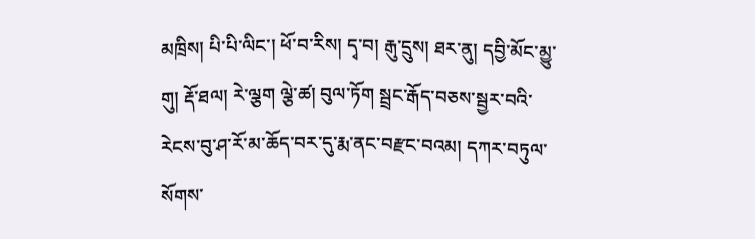མཁྲིས། པི་པི་ལིང་། ཕོ་བ་རིས། དྭ་བ། རྒུ་དྲུས། ཐར་ནུ། དབྱི་མོང་མྱུ་གུ། རྡོ་ཐལ། རེ་ལྕག ལྕེ་ཚ། བུལ་ཏོག སྦྲང་རྒོད་བཅས་སྦྱར་བའི་རེངས་བུ་ཤ་རོ་མ་ཆོད་བར་དུ་རྨ་ནང་བརྫང་བའམ། དཀར་བཏུལ་སོགས་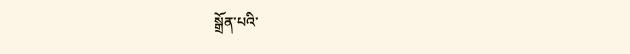སྒྲོན་པའི་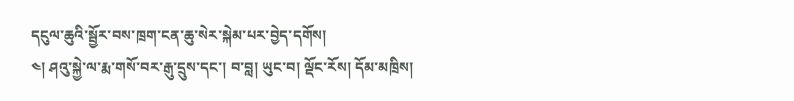དངུལ་ཆུའི་སྦྱོར་བས་ཁྲག་ངན་ཆུ་སེར་སྐེམ་པར་བྱེད་དགོས།
༤། ཤའུ་སྐྱེ་ལ་རྨ་གསོ་བར་རྒུ་དྲུས་དང་། བ་བླ། ཡུང་བ། ལྡོང་རོས། དོམ་མཁྲིས།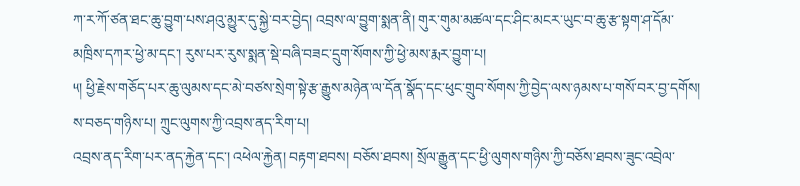ཀ་ར་ཀོ་ཙན་ཐང་ཆུ་བྱུག་པས་ཤའུ་མྱུར་དུ་སྐྱེ་བར་བྱེད། འབྲས་ལ་བྱུག་སྨན་ནི། གུར་གུམ་མཚལ་དང་ཤིང་མངར་ཡུང་བ་ཆུ་རྩ་སྟག་ཤ་དོམ་མཁྲིས་དཀར་ཕྱེ་མ་དང་། རུས་པར་རུས་སྨན་སྡེ་བཞི་བཟང་དྲུག་སོགས་ཀྱི་ཕྱེ་མས་རྨར་བྱུག་པ།
༥། ཕྱི་རྗེས་གཅོད་པར་ཆུ་ལུམས་དང་མེ་བཙས་སྲེག་སྟེ་རྩ་རྒྱུས་མཉེན་ལ་དོན་སྣོད་དང་ཕུང་གྲུབ་སོགས་ཀྱི་བྱེད་ལས་ཉམས་པ་གསོ་བར་བྱ་དགོས།
ས་བཅད་གཉིས་པ། ཀྲུང་ལུགས་ཀྱི་འབྲས་ནད་རིག་པ།
འབྲས་ནད་རིག་པར་ནད་རྐྱེན་དང་། འཕེལ་རྐྱེན། བརྟག་ཐབས། བཅོས་ཐབས། སྲོལ་རྒྱུན་དང་ཕྱི་ལུགས་གཉིས་ཀྱི་བཅོས་ཐབས་ཟུང་འབྲེལ་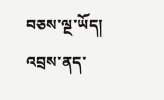བཅས་ལྔ་ཡོད།
འབྲས་ནད་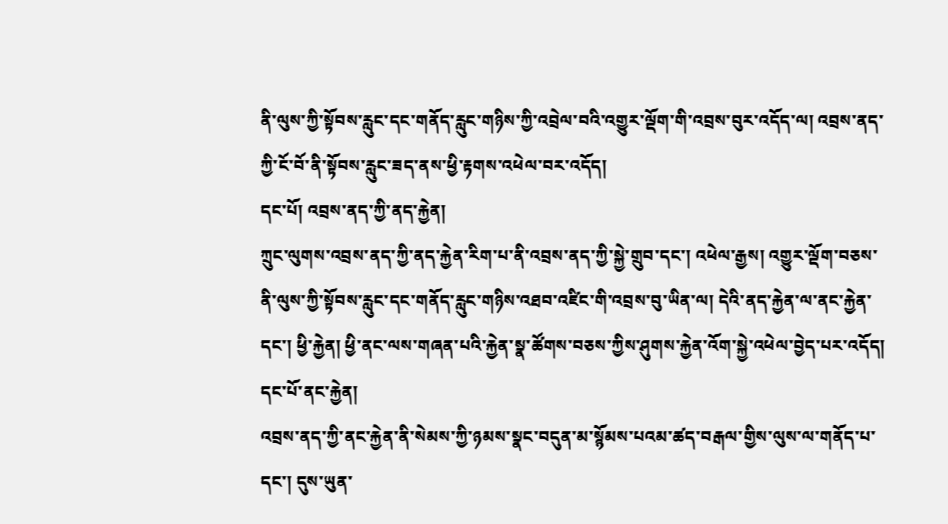ནི་ལུས་ཀྱི་སྟོབས་རླུང་དང་གནོད་རླུང་གཉིས་ཀྱི་འབྲེལ་བའི་འགྱུར་ལྡོག་གི་འབྲས་བུར་འདོད་ལ། འབྲས་ནད་ཀྱི་ངོ་བོ་ནི་སྟོབས་རླུང་ཟད་ནས་ཕྱི་རྟགས་འཕེལ་བར་འདོད།
དང་པོ། འབྲས་ནད་ཀྱི་ནད་རྐྱེན།
ཀྲུང་ལུགས་འབྲས་ནད་ཀྱི་ནད་རྐྱེན་རིག་པ་ནི་འབྲས་ནད་ཀྱི་སྐྱེ་གྲུབ་དང་། འཕེལ་རྒྱས། འགྱུར་ལྡོག་བཅས་ནི་ལུས་ཀྱི་སྟོབས་རླུང་དང་གནོད་རླུང་གཉིས་འཐབ་འཛིང་གི་འབྲས་བུ་ཡིན་ལ། དེའི་ནད་རྐྱེན་ལ་ནང་རྐྱེན་དང་། ཕྱི་རྐྱེན། ཕྱི་ནང་ལས་གཞན་པའི་རྐྱེན་སྣ་ཚོགས་བཅས་ཀྱིས་ཤུགས་རྐྱེན་འོག་སྐྱེ་འཕེལ་བྱེད་པར་འདོད།
དང་པོ་ནང་རྐྱེན།
འབྲས་ནད་ཀྱི་ནང་རྐྱེན་ནི་སེམས་ཀྱི་ཉམས་སྣང་བདུན་མ་སྙོམས་པའམ་ཚད་བརྒལ་གྱིས་ལུས་ལ་གནོད་པ་དང་། དུས་ཡུན་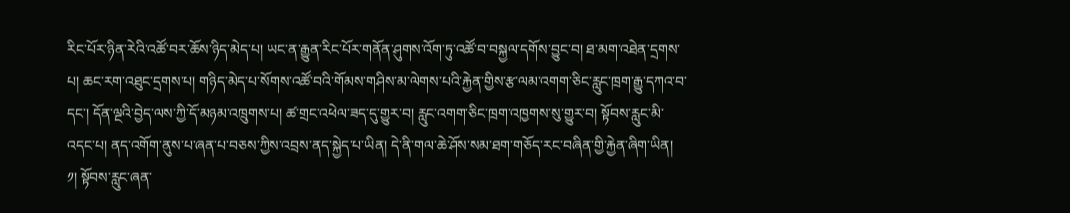རིང་པོར་ཉིན་རེའི་འཚོ་བར་ཆོས་ཉིད་མེད་པ། ཡང་ན་རྒྱུན་རིང་པོར་གནོན་ཤུགས་འོག་ཏུ་འཚོ་བ་བསྐྱལ་དགོས་བྱུང་བ། ཐ་མག་འཐེན་དྲགས་པ། ཆང་རག་འཐུང་དྲགས་པ། གཉིད་མེད་པ་སོགས་འཚོ་བའི་གོམས་གཤིས་མ་ལེགས་པའི་རྐྱེན་གྱིས་རྩ་ལམ་འགག་ཅིང་རླུང་ཁྲག་རྒྱུ་དཀའ་བ་དང་། དོན་ལྔའི་བྱེད་ལས་ཀྱི་དོ་མཉམ་འཁྲུགས་པ། ཚ་གྲང་འཕེལ་ཟད་དུ་གྱུར་བ། རླུང་འགག་ཅིང་ཁྲག་འཁྱགས་སུ་གྱུར་བ། སྟོབས་རླུང་མི་འདང་པ། ནད་འགོག་ནུས་པ་ཞན་པ་བཅས་ཀྱིས་འབྲས་ནད་སྐྱེད་པ་ཡིན། དེ་ནི་གལ་ཆེ་ཤོས་སམ་ཐག་གཅོད་རང་བཞིན་གྱི་རྐྱེན་ཞིག་ཡིན།
༡། སྟོབས་རླུང་ཞན་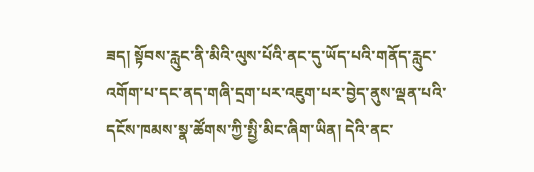ཟད། སྟོབས་རླུང་ནི་མིའི་ལུས་པོའི་ནང་དུ་ཡོད་པའི་གནོད་རླུང་འགོག་པ་དང་ནད་གཞི་དྲག་པར་འཇུག་པར་བྱེད་ནུས་ལྡན་པའི་དངོས་ཁམས་སྣ་ཚོགས་ཀྱི་སྤྱི་མིང་ཞིག་ཡིན། དེའི་ནང་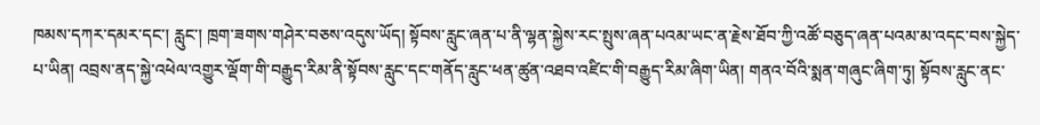ཁམས་དཀར་དམར་དང་། རླུང་། ཁྲག་ཟགས་གཤེར་བཅས་འདུས་ཡོད། སྟོབས་རླུང་ཞན་པ་ནི་ལྷན་སྐྱེས་རང་སྤུས་ཞན་པའམ་ཡང་ན་རྗེས་ཐོབ་ཀྱི་འཚོ་བཅུད་ཞན་པའམ་མ་འདང་བས་སྐྱེད་པ་ཡིན། འབྲས་ནད་སྐྱེ་འཕེལ་འགྱུར་ལྡོག་གི་བརྒྱུད་རིམ་ནི་སྟོབས་རླུང་དང་གནོད་རླུང་ཕན་ཚུན་འཐབ་འཛིང་གི་བརྒྱུད་རིམ་ཞིག་ཡིན། གནའ་བོའི་སྨན་གཞུང་ཞིག་ཏུ། སྟོབས་རླུང་ནང་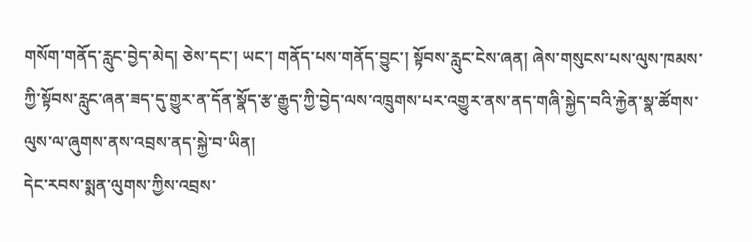གསོག་གནོད་རླུང་བྱེད་མེད། ཅེས་དང་། ཡང་། གནོད་པས་གནོད་བྱུང་། སྟོབས་རླུང་ངེས་ཞན། ཞེས་གསུངས་པས་ལུས་ཁམས་ཀྱི་སྟོབས་རླུང་ཞན་ཟད་དུ་གྱུར་ན་དོན་སྣོད་རྩ་རྒྱུད་ཀྱི་བྱེད་ལས་འཁྲུགས་པར་འགྱུར་ནས་ནད་གཞི་སྐྱེད་བའི་རྐྱེན་སྣ་ཚོགས་ལུས་ལ་ཞུགས་ནས་འབྲས་ནད་སྐྱེ་བ་ཡིན།
དེང་རབས་སྨན་ལུགས་ཀྱིས་འབྲས་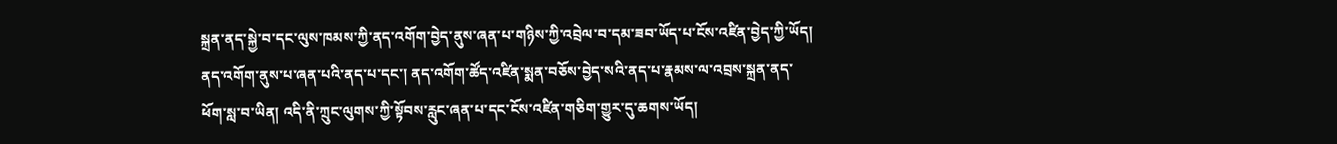སྐྲན་ནད་སྐྱེ་བ་དང་ལུས་ཁམས་ཀྱི་ནད་འགོག་བྱེད་ནུས་ཞན་པ་གཉིས་ཀྱི་འབྲེལ་བ་དམ་ཟབ་ཡོད་པ་ངོས་འཛིན་བྱེད་ཀྱི་ཡོད། ནད་འགོག་ནུས་པ་ཞན་པའི་ནད་པ་དང་། ནད་འགོག་ཚོད་འཛིན་སྨན་བཅོས་བྱེད་སའི་ནད་པ་རྣམས་ལ་འབྲས་སྐྲན་ནད་ཕོག་སླ་བ་ཡིན། འདི་ནི་ཀྲུང་ལུགས་ཀྱི་སྟོབས་རླུང་ཞན་པ་དང་ངོས་འཛིན་གཅིག་གྱུར་དུ་ཆགས་ཡོད།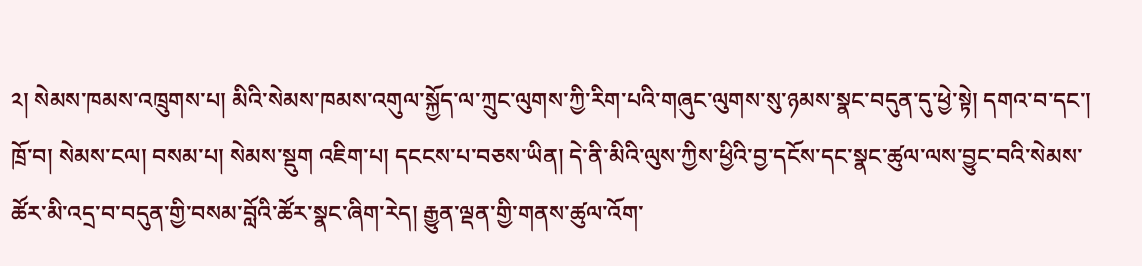༢། སེམས་ཁམས་འཁྲུགས་པ། མིའི་སེམས་ཁམས་འགུལ་སྐྱོད་ལ་ཀྲུང་ལུགས་ཀྱི་རིག་པའི་གཞུང་ལུགས་སུ་ཉམས་སྣང་བདུན་དུ་ཕྱེ་སྟེ། དགའ་བ་དང་། ཁྲོ་བ། སེམས་ངལ། བསམ་པ། སེམས་སྡུག འཇིག་པ། དངངས་པ་བཅས་ཡིན། དེ་ནི་མིའི་ལུས་ཀྱིས་ཕྱིའི་བྱ་དངོས་དང་སྣང་ཚུལ་ལས་བྱུང་བའི་སེམས་ཚོར་མི་འདྲ་བ་བདུན་གྱི་བསམ་བློའི་ཚོར་སྣང་ཞིག་རེད། རྒྱུན་ལྡན་གྱི་གནས་ཚུལ་འོག་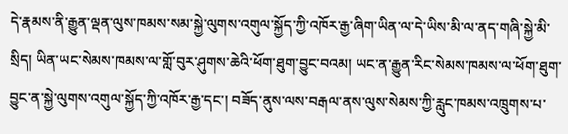དེ་རྣམས་ནི་རྒྱུན་ལྡན་ལུས་ཁམས་སམ་སྐྱེ་ལུགས་འགུལ་སྐྱོད་ཀྱི་འཁོར་རྒྱ་ཞིག་ཡིན་ལ་དེ་ཡིས་མི་ལ་ནད་གཞི་སྐྱེ་མི་སྲིད། ཡིན་ཡང་སེམས་ཁམས་ལ་གློ་བུར་ཤུགས་ཆེའི་ཕོག་ཐུག་བྱུང་བའམ། ཡང་ན་རྒྱུན་རིང་སེམས་ཁམས་ལ་ཕོག་ཐུག་བྱུང་ན་སྐྱེ་ལུགས་འགུལ་སྐྱོད་ཀྱི་འཁོར་རྒྱ་དང་། བཟོད་ནུས་ལས་བརྒལ་ནས་ལུས་སེམས་ཀྱི་རླུང་ཁམས་འཁྲུགས་པ་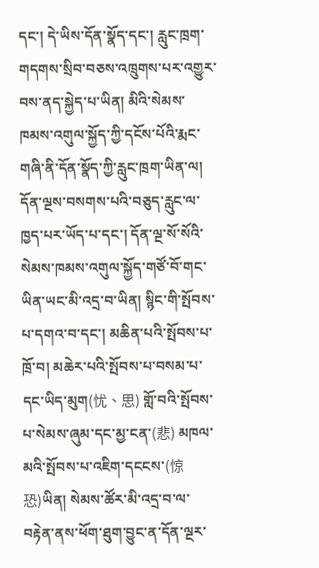དང་། དེ་ཡིས་དོན་སྣོད་དང་། རླུང་ཁྲག་གདགས་སྲིབ་བཅས་འཁྲུགས་པར་འགྱུར་བས་ནད་སྐྱེད་པ་ཡིན། མིའི་སེམས་ཁམས་འགུལ་སྐྱོད་ཀྱི་དངོས་པོའི་རྨང་གཞི་ནི་དོན་སྣོད་ཀྱི་རླུང་ཁྲག་ཡིན་ལ། དོན་ལྔས་བསགས་པའི་བཅུད་རླུང་ལ་ཁྱད་པར་ཡོད་པ་དང་། དོན་ལྔ་སོ་སོའི་སེམས་ཁམས་འགུལ་སྐྱོད་གཙོ་བོ་གང་ཡིན་ཡང་མི་འདྲ་བ་ཡིན། སྙིང་གི་སྤོབས་པ་དགའ་བ་དང་། མཆིན་པའི་སྤོབས་པ་ཁྲོ་བ། མཆེར་པའི་སྤོབས་པ་བསམ་པ་དང་ཡིད་མུག(忧、思) གློ་བའི་སྤོབས་པ་སེམས་ཞུམ་དང་མྱ་ངན་(悲) མཁལ་མའི་སྤོབས་པ་འཇིག་དངངས་(惊恐)ཡིན། སེམས་ཚོར་མི་འདྲ་བ་ལ་བརྟེན་ནས་ཕོག་ཐུག་བྱུང་ན་དོན་ལྔར་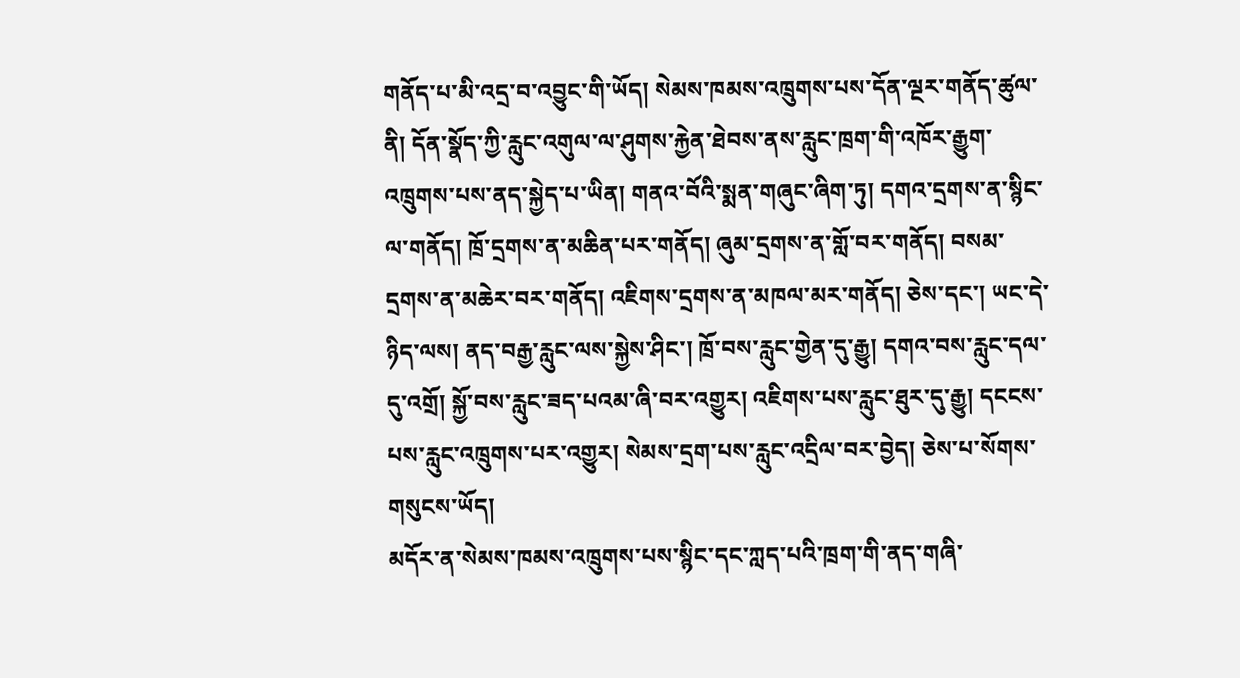གནོད་པ་མི་འདྲ་བ་འབྱུང་གི་ཡོད། སེམས་ཁམས་འཁྲུགས་པས་དོན་ལྔར་གནོད་ཚུལ་ནི། དོན་སྣོད་ཀྱི་རླུང་འགུལ་ལ་ཤུགས་རྐྱེན་ཐེབས་ནས་རླུང་ཁྲག་གི་འཁོར་རྒྱུག་འཁྲུགས་པས་ནད་སྐྱེད་པ་ཡིན། གནའ་བོའི་སྨན་གཞུང་ཞིག་ཏུ། དགའ་དྲགས་ན་སྙིང་ལ་གནོད། ཁྲོ་དྲགས་ན་མཆིན་པར་གནོད། ཞུམ་དྲགས་ན་གློ་བར་གནོད། བསམ་དྲགས་ན་མཆེར་བར་གནོད། འཇིགས་དྲགས་ན་མཁལ་མར་གནོད། ཅེས་དང་། ཡང་དེ་ཉིད་ལས། ནད་བརྒྱ་རླུང་ལས་སྐྱེས་ཤིང་། ཁྲོ་བས་རླུང་གྱེན་དུ་རྒྱུ། དགའ་བས་རླུང་དལ་དུ་འགྲོ། སྐྱོ་བས་རླུང་ཟད་པའམ་ཞི་བར་འགྱུར། འཇིགས་པས་རླུང་ཐུར་དུ་རྒྱུ། དངངས་པས་རླུང་འཁྲུགས་པར་འགྱུར། སེམས་དྲག་པས་རླུང་འདྲིལ་བར་བྱེད། ཅེས་པ་སོགས་གསུངས་ཡོད།
མདོར་ན་སེམས་ཁམས་འཁྲུགས་པས་སྙིང་དང་ཀླད་པའི་ཁྲག་གི་ནད་གཞི་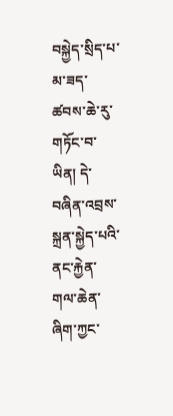བསྐྱེད་སྲིད་པ་མ་ཟད་ཚབས་ཆེ་རུ་གཏོང་བ་ཡིན། དེ་བཞིན་འབྲས་སྐྲན་སྐྱེད་པའི་ནང་རྐྱེན་གལ་ཆེན་ཞིག་ཀྱང་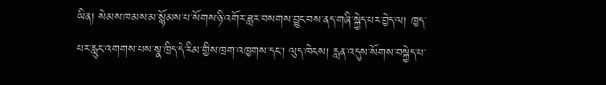ཡིན། སེམས་ཁམས་མ་སྙོམས་པ་སོགས་ཉི་འགོར་ཟླར་བསགས་བྱུང་བས་ནད་གཞི་སྐྱེད་པར་བྱེད་ལ། ཁྱད་པར་རླུང་འགགས་པས་སྣ་ཁྲིད་དེ་རིམ་གྱིས་ཁྲག་འཁྱགས་དང་། ལུད་ཁེངས། རླན་འདུས་སོགས་བསྐྱེད་པ་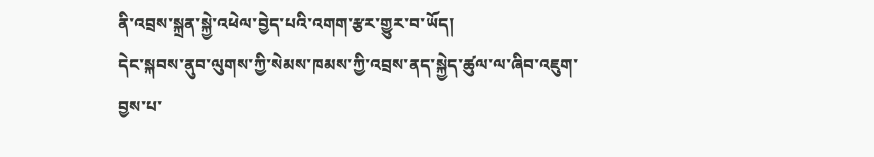ནི་འབྲས་སྐྲན་སྐྱེ་འཕེལ་བྱེད་པའི་འགག་རྩར་གྱུར་བ་ཡོད།
དེང་སྐབས་ནུབ་ལུགས་ཀྱི་སེམས་ཁམས་ཀྱི་འབྲས་ནད་སྐྱེད་ཚུལ་ལ་ཞིབ་འཇུག་བྱས་པ་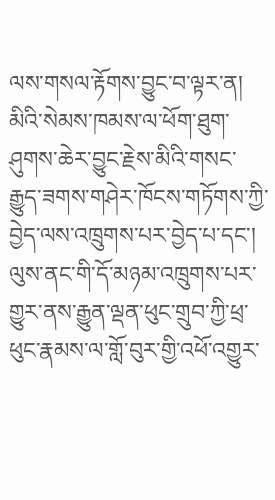ལས་གསལ་རྟོགས་བྱུང་བ་ལྟར་ན། མིའི་སེམས་ཁམས་ལ་ཕོག་ཐུག་ཤུགས་ཆེར་བྱུང་རྗེས་མིའི་གསང་རྒྱུད་ཟགས་གཤེར་ཁོངས་གཏོགས་ཀྱི་བྱེད་ལས་འཁྲུགས་པར་བྱེད་པ་དང་། ལུས་ནང་གི་དོ་མཉམ་འཁྲུགས་པར་གྱུར་ནས་རྒྱུན་ལྡན་ཕུང་གྲུབ་ཀྱི་ཕྲ་ཕུང་རྣམས་ལ་གློ་བུར་གྱི་འཕོ་འགྱུར་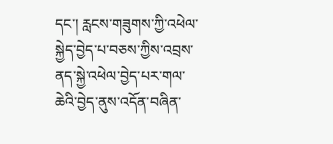དང་། རླངས་གཟུགས་ཀྱི་འཕེལ་སྐྱེད་བྱེད་པ་བཅས་ཀྱིས་འབྲས་ནད་སྐྱེ་འཕེལ་བྱེད་པར་གལ་ཆེའི་བྱེད་ནུས་འདོན་བཞིན་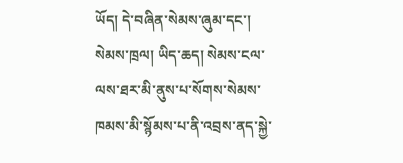ཡོད། དེ་བཞིན་སེམས་ཞུམ་དང་། སེམས་ཁྲལ། ཡིད་ཆད། སེམས་ངལ་ལས་ཐར་མི་ནུས་པ་སོགས་སེམས་ཁམས་མི་སྙོམས་པ་ནི་འབྲས་ནད་སྐྱེ་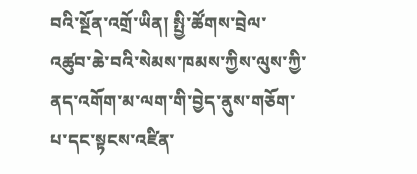བའི་སྔོན་འགྲོ་ཡིན། སྤྱི་ཚོགས་བྲེལ་འཚུབ་ཆེ་བའི་སེམས་ཁམས་ཀྱིས་ལུས་ཀྱི་ནད་འགོག་མ་ལག་གི་བྱེད་ནུས་གཅོག་པ་དང་སྟངས་འཛིན་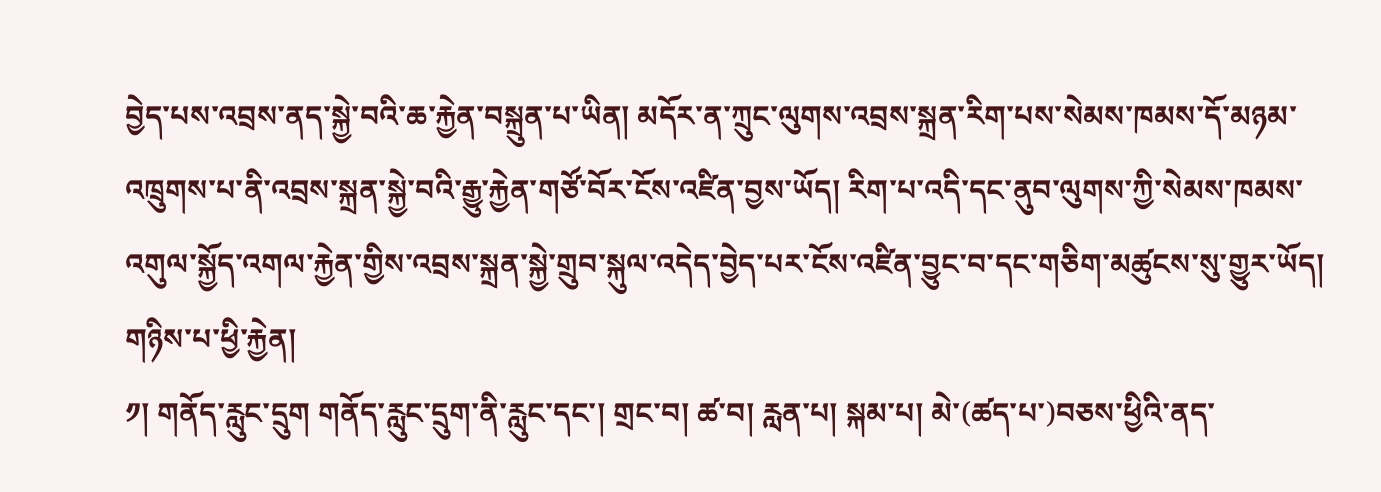བྱེད་པས་འབྲས་ནད་སྐྱེ་བའི་ཆ་རྐྱེན་བསྐྲུན་པ་ཡིན། མདོར་ན་ཀྲུང་ལུགས་འབྲས་སྐྲན་རིག་པས་སེམས་ཁམས་དོ་མཉམ་འཁྲུགས་པ་ནི་འབྲས་སྐྲན་སྐྱེ་བའི་རྒྱུ་རྐྱེན་གཙོ་བོར་ངོས་འཛིན་བྱས་ཡོད། རིག་པ་འདི་དང་ནུབ་ལུགས་ཀྱི་སེམས་ཁམས་འགུལ་སྐྱོད་འགལ་རྐྱེན་གྱིས་འབྲས་སྐྲན་སྐྱེ་གྲུབ་སྐུལ་འདེད་བྱེད་པར་ངོས་འཛིན་བྱུང་བ་དང་གཅིག་མཚུངས་སུ་གྱུར་ཡོད།
གཉིས་པ་ཕྱི་རྐྱེན།
༡། གནོད་རླུང་དྲུག གནོད་རླུང་དྲུག་ནི་རླུང་དང་། གྲང་བ། ཚ་བ། རླན་པ། སྐམ་པ། མེ་(ཚད་པ་)བཅས་ཕྱིའི་ནད་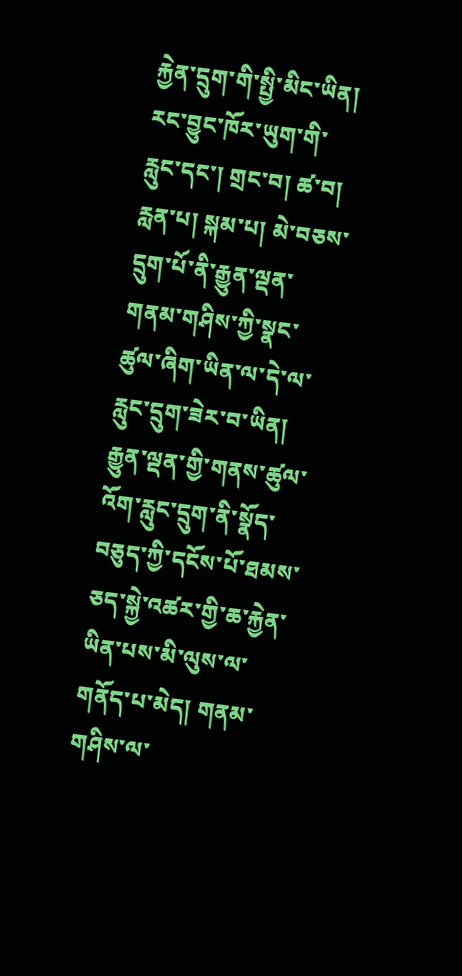རྐྱེན་དྲུག་གི་སྤྱི་མིང་ཡིན། རང་བྱུང་ཁོར་ཡུག་གི་རླུང་དང་། གྲང་བ། ཚ་བ། རླན་པ། སྐམ་པ། མེ་བཅས་དྲུག་པོ་ནི་རྒྱུན་ལྡན་གནམ་གཤིས་ཀྱི་སྣང་ཚུལ་ཞིག་ཡིན་ལ་དེ་ལ་རླུང་དྲུག་ཟེར་བ་ཡིན། རྒྱུན་ལྡན་གྱི་གནས་ཚུལ་འོག་རླུང་དྲུག་ནི་སྣོད་བཅུད་ཀྱི་དངོས་པོ་ཐམས་ཅད་སྐྱེ་འཚར་གྱི་ཆ་རྐྱེན་ཡིན་པས་མི་ལུས་ལ་གནོད་པ་མེད། གནམ་གཤིས་ལ་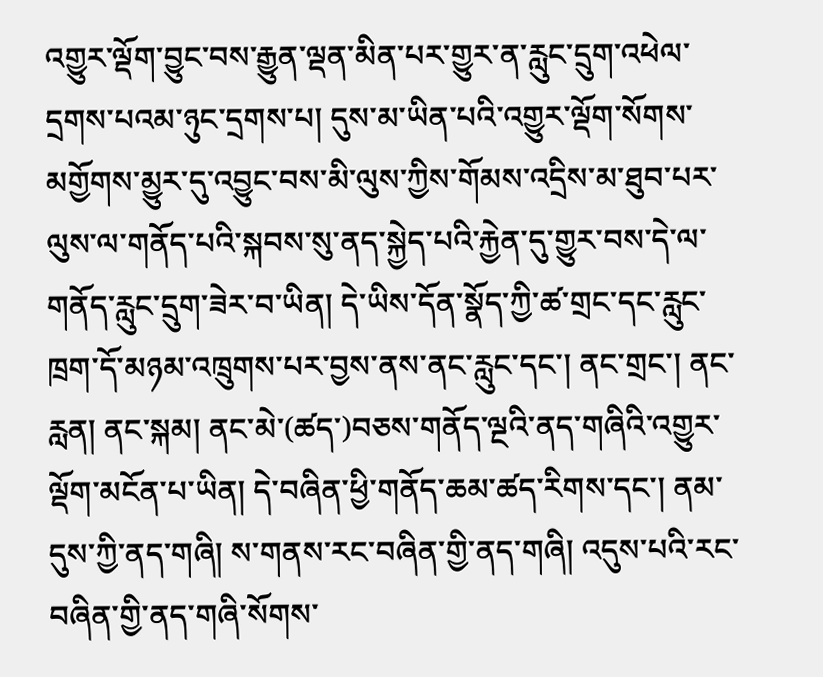འགྱུར་ལྡོག་བྱུང་བས་རྒྱུན་ལྡན་མིན་པར་གྱུར་ན་རླུང་དྲུག་འཕེལ་དྲགས་པའམ་ཉུང་དྲགས་པ། དུས་མ་ཡིན་པའི་འགྱུར་ལྡོག་སོགས་མགྱོགས་མྱུར་དུ་འབྱུང་བས་མི་ལུས་ཀྱིས་གོམས་འདྲིས་མ་ཐུབ་པར་ལུས་ལ་གནོད་པའི་སྐབས་སུ་ནད་སྐྱེད་པའི་རྐྱེན་དུ་གྱུར་བས་དེ་ལ་གནོད་རླུང་དྲུག་ཟེར་བ་ཡིན། དེ་ཡིས་དོན་སྣོད་ཀྱི་ཚ་གྲང་དང་རླུང་ཁྲག་དོ་མཉམ་འཁྲུགས་པར་བྱས་ནས་ནང་རླུང་དང་། ནང་གྲང་། ནང་རླན། ནང་སྐམ། ནང་མེ་(ཚད་)བཅས་གནོད་ལྔའི་ནད་གཞིའི་འགྱུར་ལྡོག་མངོན་པ་ཡིན། དེ་བཞིན་ཕྱི་གནོད་ཆམ་ཚད་རིགས་དང་། ནམ་དུས་ཀྱི་ནད་གཞི། ས་གནས་རང་བཞིན་གྱི་ནད་གཞི། འདུས་པའི་རང་བཞིན་གྱི་ནད་གཞི་སོགས་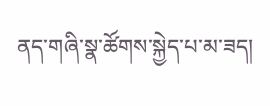ནད་གཞི་སྣ་ཚོགས་སྐྱེད་པ་མ་ཟད།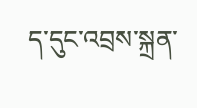ད་དུང་འབྲས་སྐྲན་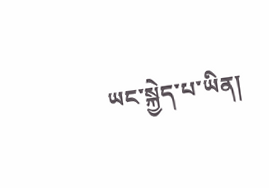ཡང་སྐྱེད་པ་ཡིན།